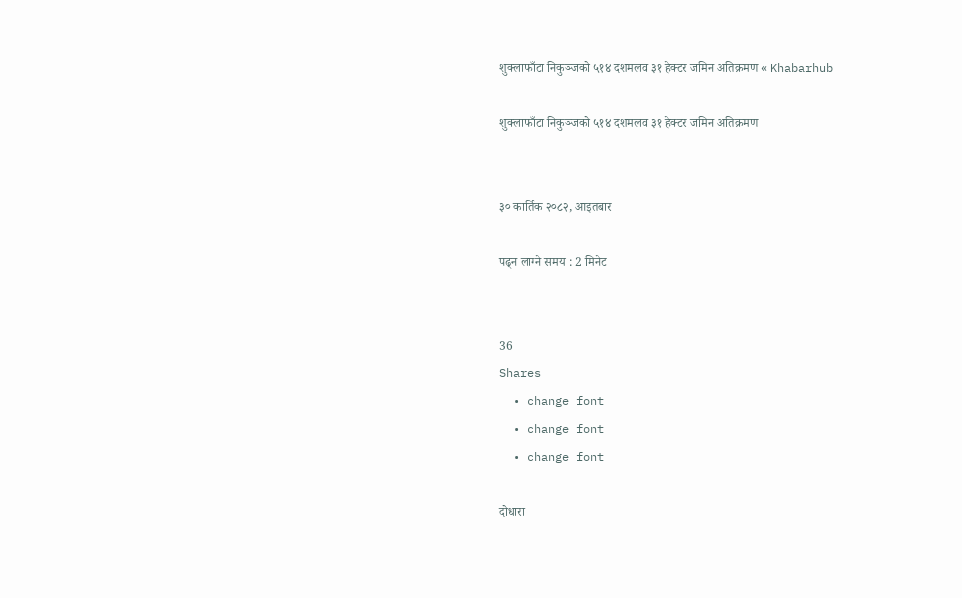शुक्लाफाँटा निकुञ्जको ५१४ दशमलव ३१ हेक्टर जमिन अतिक्रमण « Khabarhub

शुक्लाफाँटा निकुञ्जको ५१४ दशमलव ३१ हेक्टर जमिन अतिक्रमण


३० कार्तिक २०८२, आइतबार

पढ्न लाग्ने समय : 2 मिनेट


36
Shares
  • change font
  • change font
  • change font

दोधारा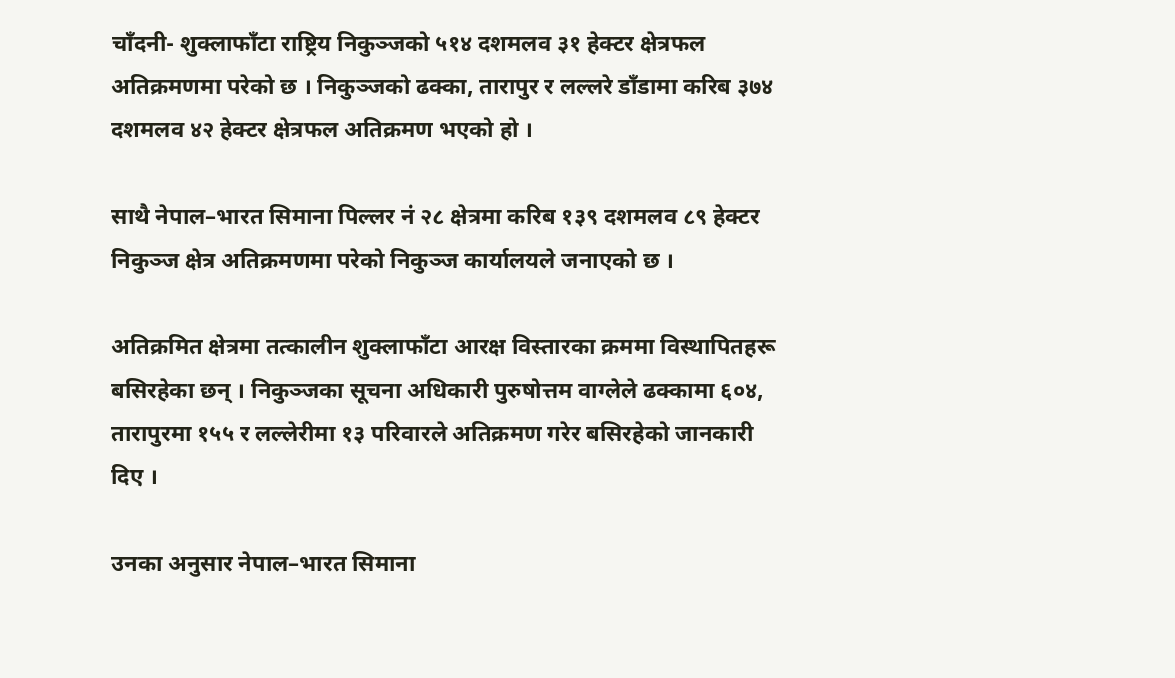चाँदनी- शुक्लाफाँटा राष्ट्रिय निकुञ्जको ५१४ दशमलव ३१ हेक्टर क्षेत्रफल अतिक्रमणमा परेको छ । निकुञ्जको ढक्का, तारापुर र लल्लरे डाँडामा करिब ३७४ दशमलव ४२ हेक्टर क्षेत्रफल अतिक्रमण भएको हो ।

साथै नेपाल–भारत सिमाना पिल्लर नं २८ क्षेत्रमा करिब १३९ दशमलव ८९ हेक्टर निकुञ्ज क्षेत्र अतिक्रमणमा परेको निकुञ्ज कार्यालयले जनाएको छ ।

अतिक्रमित क्षेत्रमा तत्कालीन शुक्लाफाँटा आरक्ष विस्तारका क्रममा विस्थापितहरू बसिरहेका छन् । निकुञ्जका सूचना अधिकारी पुरुषोत्तम वाग्लेले ढक्कामा ६०४, तारापुरमा १५५ र लल्लेरीमा १३ परिवारले अतिक्रमण गरेर बसिरहेको जानकारी दिए ।

उनका अनुसार नेपाल–भारत सिमाना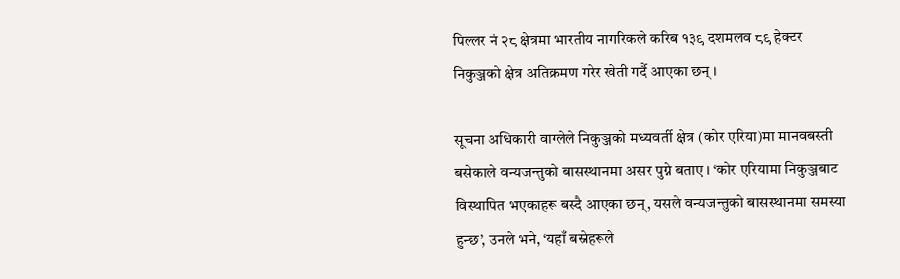पिल्लर नं २८ क्षेत्रमा भारतीय नागरिकले करिब १३९ दशमलव ८९ हेक्टर निकुञ्जको क्षेत्र अतिक्रमण गरेर खेती गर्दै आएका छन् ।

सूचना अधिकारी वाग्लेले निकुञ्जको मध्यवर्ती क्षेत्र (कोर एरिया)मा मानवबस्ती बसेकाले वन्यजन्तुको बासस्थानमा असर पुग्ने बताए । ‘कोर एरियामा निकुञ्जबाट विस्थापित भएकाहरू बस्दै आएका छन्, यसले वन्यजन्तुको बासस्थानमा समस्या हुन्छ’, उनले भने, ‘यहाँ बस्नेहरूले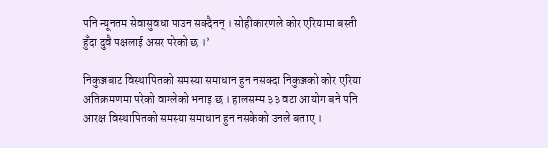पनि न्यूनतम सेवासुवधा पाउन सक्दैनन् । सोहीकारणले कोर एरियामा बस्ती हुँदा दुवै पक्षलाई असर परेको छ ।’

निकुञ्जबाट विस्थापितको समस्या समाधान हुन नसक्दा निकुञ्जको कोर एरिया अतिक्रमणमा परेको वाग्लेको भनाइ छ । हालसम्म ३३ वटा आयोग बने पनि आरक्ष विस्थापितको समस्या समाधान हुन नसकेको उनले बताए ।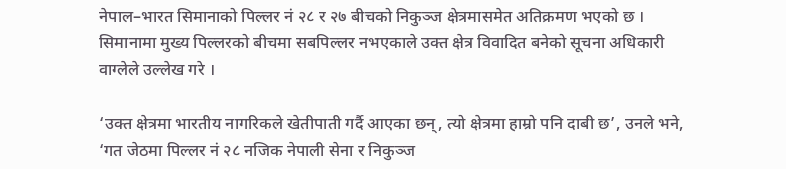नेपाल–भारत सिमानाको पिल्लर नं २८ र २७ बीचको निकुञ्ज क्षेत्रमासमेत अतिक्रमण भएको छ । सिमानामा मुख्य पिल्लरको बीचमा सबपिल्लर नभएकाले उक्त क्षेत्र विवादित बनेको सूचना अधिकारी वाग्लेले उल्लेख गरे ।

‘उक्त क्षेत्रमा भारतीय नागरिकले खेतीपाती गर्दै आएका छन्, त्यो क्षेत्रमा हाम्रो पनि दाबी छ’, उनले भने, ‘गत जेठमा पिल्लर नं २८ नजिक नेपाली सेना र निकुञ्ज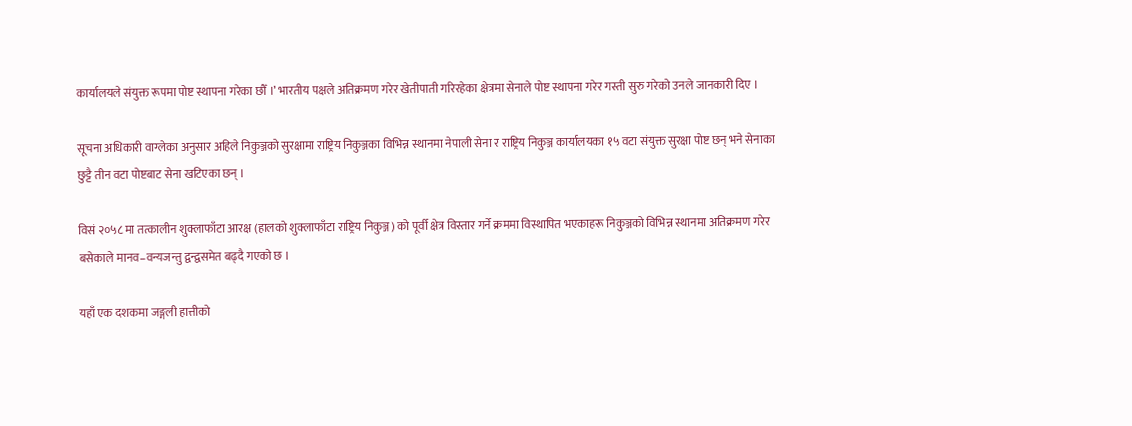कार्यालयले संयुक्त रूपमा पोष्ट स्थापना गरेका छौँ ।’ भारतीय पक्षले अतिक्रमण गरेर खेतीपाती गरिरहेका क्षेत्रमा सेनाले पोष्ट स्थापना गरेर गस्ती सुरु गरेको उनले जानकारी दिए ।

सूचना अधिकारी वाग्लेका अनुसार अहिले निकुञ्जको सुरक्षामा राष्ट्रिय निकुञ्जका विभिन्न स्थानमा नेपाली सेना र राष्ट्रिय निकुञ्ज कार्यालयका १५ वटा संयुक्त सुरक्षा पोष्ट छन् भने सेनाका छुट्टै तीन वटा पोष्टबाट सेना खटिएका छन् ।

विसं २०५८ मा तत्कालीन शुक्लाफाँटा आरक्ष (हालको शुक्लाफाँटा राष्ट्रिय निकुञ्ज) को पूर्वी क्षेत्र विस्तार गर्ने क्रममा विस्थापित भएकाहरू निकुञ्जको विभिन्न स्थानमा अतिक्रमण गरेर बसेकाले मानव–वन्यजन्तु द्वन्द्वसमेत बढ्दै गएको छ ।

यहाँ एक दशकमा जङ्गली हात्तीको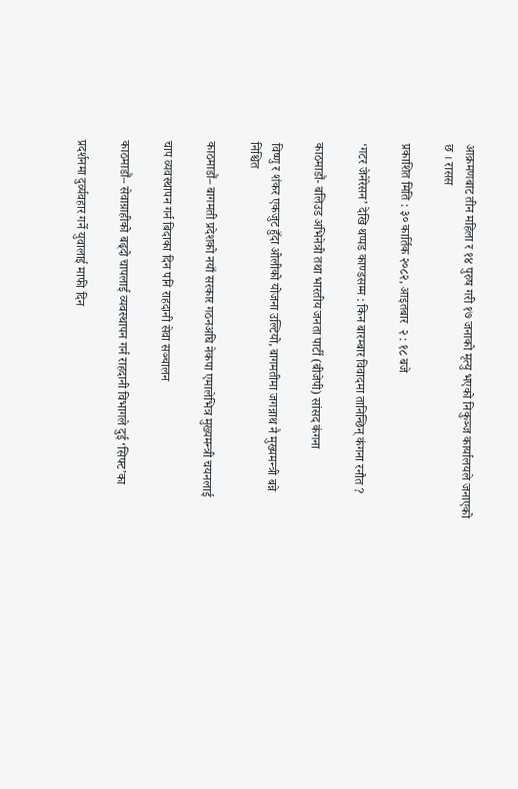आक्रमणबाट तीन महिला र १४ पुरुष गरी १७ जनाको मृत्यु भएको निकुञ्ज कार्यालयले जनाएको छ । रासस

प्रकाशित मिति : ३० कार्तिक २०८२, आइतबार  २ : १८ बजे

‘गटर जेनेरेसन’ देखि थप्पड काण्डसम्म : किन बारम्बार विवादमा तानिन्छिन् कंगना रनौत ?

काठमाडौं- बलिउड अभिनेत्री तथा भारतीय जनता पार्टी (बीजेपी) सांसद कंगना

विष्णु र शंकर एकजुट हुँदा ओलीको योजना उल्टियो, बागमतीमा जगन्नाथ नै मुख्यमन्त्री बन्ने निश्चित

काठमाडौं– बागमती प्रदेशको नयाँ सरकार गठनअघि नेकपा एमालेभित्र मुख्यमन्त्री चयनलाई

चाप व्यवस्थापन गर्न बिदाका दिन पनि राहदानी सेवा सञ्चालन

काठमाडौं– सेवाग्राहीको बढ्दो चापलाई व्यवस्थापन गर्न राहदानी विभागले दुई ‘सिफ्ट’का

प्रदर्शनमा दुर्व्यवहार गर्ने युवालाई माफी दिन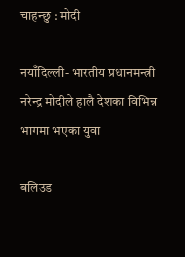चाहन्छु : मोदी

नयाँदिल्ली- भारतीय प्रधानमन्त्री नरेन्द्र मोदीले हालै देशका विभिन्न भागमा भएका युवा

बलिउड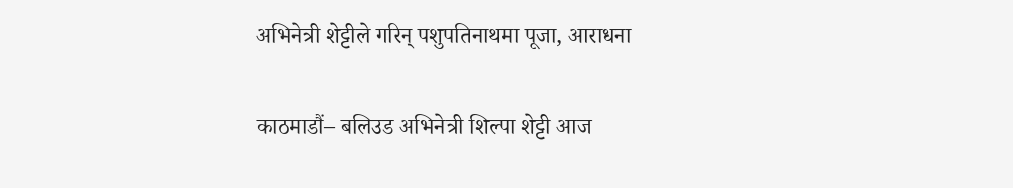अभिनेत्री शेट्टीले गरिन् पशुपतिनाथमा पूजा, आराधना

काठमाडौं– बलिउड अभिनेत्री शिल्पा शेट्टी आज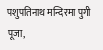पशुपतिनाथ मन्दिरमा पुगी पूजा,